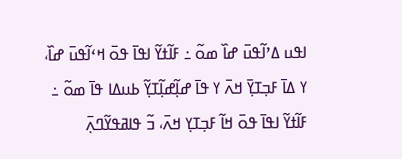ߊߟߎ ߡߴߊ߬ߟߎ߫ ߝߊ߰ ߘߋ߬ ߸ ߓߊ߬ߙߌ߬ ߊߟߊ߫ ߟߋ߫ ߞߵߊ߬ߟߎ߫ ߝߊ߰، ߌ ߡߊ߫ ߓߏ߲ߠߌ߲߫ ߞߍ߫ ߌ ߟߊ߫ ߝߊ߲߬ߝߊ߲߬ߠߌ߲߬ ߕߎߡߊ ߟߊ߫ ߘߋ߬ ߸ ߓߊ߬ߙߌ߬ ߊߟߊ߫ ߟߋ߫ ߞߊ߬ ߓߏ߲ߠߌ߲ ߞߍ߫، ߏ߬ ߟߊߥߟߌ߬ߣߍ߲߫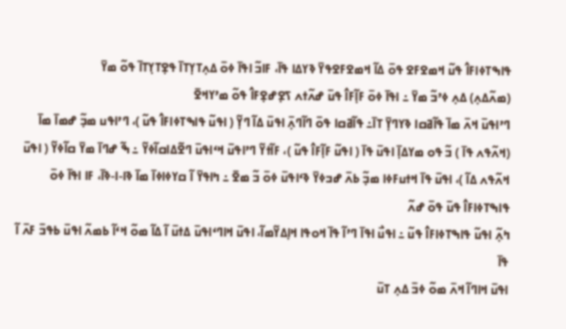ߟߊߒߠߦߊߓߊ߮ ߟߎ߬ ߞߘߐߓߐ ߟߋ߫ ߡߊ߬ ߞߘߐߓߐߟߌ߫ ߢߌߡߊ ߟߊ߫، ߓߊߏ߬ ߊߟߊ߫ ߦߋ߫ ߡߍ߲ߠߌ߲ߠߊ߫ ߟߐ߲ߠߌ߲ߠߊ߫ ߟߋ߬ ߘߌ߫
(ߘߍ߬ߡߍ߲) ߡߍ߲ ߦߴߏ߬ ߘߌ߫ ߸ ߊߟߊ߫ ߦߋ߫ ߓߊ߲߬ߓߊ߮ ߟߎ߫ ߝߍ߬ߙߍ ߖߐ߲ߝߐ߲ߓߊ߮ ߟߋ߬ ߘߴߌߞߐ߫
ߣߴߊߟߎ߫ ߞߍ߫ ߘߊ߫ ߟߊ߬ߥߛߊ ߢߌߣߌ߲߫ ߠߊ߫߸ ߟߊ߬ߥߛߊ ߟߋ߫ ߣߊ߬ߣߍ߲߫ ߊߟߎ߫ ߡߊ߬ ߣߌ߲߬ ( ߊߟߎ߬ ߟߊߒߠߦߊߓߊ߮ ߟߎ߬ )، ߣߴߊߟߎ ߘߏ߲߬ ߝߘߊ߫ ߘߊ߫ (ߞߍ߬ߟߍ ߟߊ߫ ) ߏ߬ ߟߋ ߘߌߡߊ߲߫ ߊߟߎ߫ ߟߊ߫ ( ߊߟߎ߬ ߓߊ߲߬ߓߊ߮ ߟߎ߬ )، ߓߊ߬ߙߌ߬ ߣߴߊߟߎ߫ ߞߵߊߟߎ߫ ߣߐ߬ߡߊߛߊ߬ߦߌ߬ ߸ ߒ߬ ߝߣߊ߫ ߘߌ߫ ߛߊ߬ߦߌ߬ ( ߊߟߎ߫ ߞߍ߬ߟߍ ߡߊ߬ )، ߊߟߎ߫ ߟߊ߫ ߞߙߎߓߦߊ ߘߏ߲߬ ߕߍ߫ ߝߏߦߌ߫ ߢߵߊߟߎ߫ ߦߋ߫ ߏ߬ ߘߐ߫ ߸ ߤߊߟߌ߫ ߊ߬ ߛߌߦߊߦߊ߫ ߘߊ߫ ߢߊ-ߊ-ߢߊ߫، ߓߊ ߊߟߊ߫ ߦߋ߫ ߟߊߒߠߦߊߓߊ߮ ߟߎ߫ ߟߋ߫ ߝߍ߬
ߤߍ߲߬ ߊߟߎ߬ ߟߊߒߠߦߊߓߊ߮ ߟߎ߬ ߸ ߊߟߎ߯ ߊߟߊ߫ ߣߴߊ߬ ߟߊ߫ ߞߋߟߊ ߞߊ߲ߡߌ߬ߘߊ߬، ߊߟߎ߫ ߞߊߣߵߊߟߎ߫ ߡߙߎ߫ ߊ߬ ߡߊ߬ ߘߋ߬ ߞߵߊ߬ ߕߘߍ߬ ߊߟߎ߫ ߕߟߏ߫ ߓߍ߫ ߊ߬ ߟߊ߫
ߊߟߎ߫ ߞߊߣߊ߬ ߞߍ߫ ߘߋ߬ ߦߏ߫ ߡߍ߲ ߠߎ߫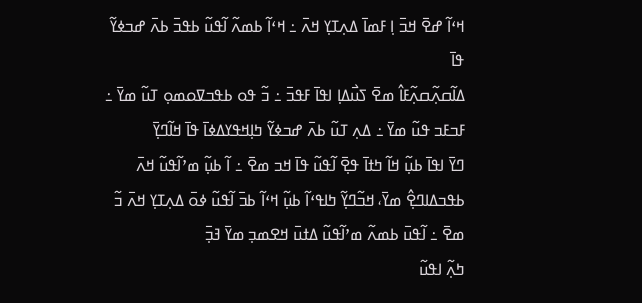ߞߵߊ߬ ߝߐ߫ ߞߏ߫ ߊ߲ ߓߘߊ߫ ߡߍ߲ߠߌ߲ ߞߍ߫ ߸ ߞߵߊ߬ ߕߘߍ߬ ߊ߬ߟߎ߬ ߕߟߏ߫ ߕߍ߫ ߝߏߦߌ߬ ߟߊ߫
ߡߊ߬ߛߍ߲߬ߛߍ߲߬ߓߊ߮ ߘߐ߫ ߖߎ߯ߡߊ߲ ߊߟߊ߫ ߓߟߏ߫ ߸ ߏ߬ ߟߋ ߕߟߏߜߋߘߋ߲ ߠߎ߬ ߘߌ߫ ߸ ߓߏߓߏ ߟߎ߬ ߘߌ߫ ߸ ߡߍ߲ ߠߎ߬ ߕߍ߫ ߝߏߦߌ߬ ߤߊ߲ߞߟߌߡߦߊ߫ ߟߊ߫ ߞߊ߬ߣߌ߲߫
ߣߌ߫ ߊߟߊ߫ ߕߎ߲߬ ߞߊ߬ ߤߙߊ߫ ߟߐ߲߫ ߊ߬ߟߎ߬ ߟߊ߫ ߞߏ ߘߐ߫ ߸ ߊ߬ ߕߎ߲߬ ߘߴߊ߬ߟߎ߬ ߞߍ߫ ߕߟߏߡߊߣߐ߲߮ ߘߌ߫، ߞߏ߬ߣߌ߲߬ ߤߊߟߵߊ߬ ߕߎ߲߬ ߞߵߊ߬ ߕߏ߫ ߊ߬ߟߎ߬ ߦߋ߫ ߡߍ߲ߠߌ߲ ߞߍ߫ ߏ߬ ߘߐ߫ ߸ ߊ߬ߟߎ߫ ߕߘߍ߬ ߘߴߊ߬ߟߎ߬ ߡߙߎ߫ ߞߐߘߏ߲ ߘߌ߫ ߔߏ߲߫
ߤߍ߲߬ ߊߟߎ߬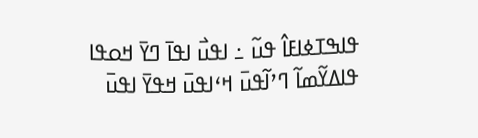ߟߊߒߠߦߊߓߊ߮ ߟߎ߬ ߸ ߊߟߎ߯ ߊߟߊ߫ ߣߌ߫ ߞߋߟߊ ߟߊߡߌ߬ߘߊ߬ ߣߴߊ߬ߟߎ߫ ߞߵߊߟߎ߫ ߞߟߌ߫ ߊߟߎ߫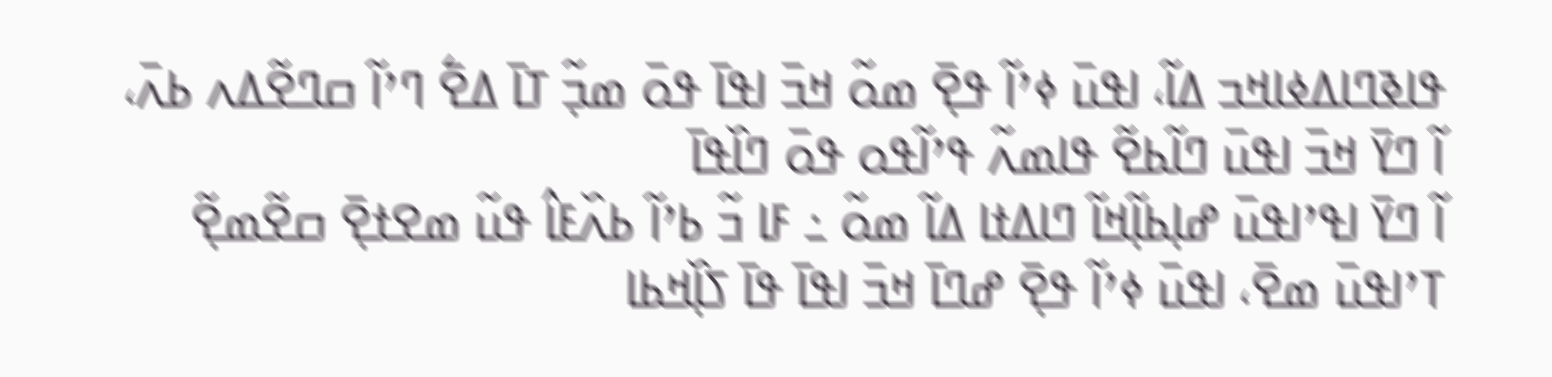ߟߊߢߣߊߡߦߊߞߏ ߡߊ߬، ߊߟߎ߫ ߦߴߊ߬ ߟߐ߲߫ ߘߋ߬ ߞߏ߫ ߊߟߊ߫ ߟߋ߫ ߘߏ߲߬ ߠߊ߫ ߡߐ߱ ߣߴߊ߬ ߛߣߐ߬ߡߍ ߕߍ߫، ߊ߬ ߣߌ߫ ߞߏ߫ ߊߟߎ߫ ߣߊ߬ߕߐ߬ ߟߊߘߍ߬ ߟߴߊ߬ߟߋ ߟߋ߫ ߣߊ߰ߟߊ߫
ߊ߬ ߣߌ߫ ߊߟߴߊߟߎ߫ ߝߊ߲ߕߊ߲߬ߞߊ߬ ߣߊߡߙߊ ߡߊ߬ ߘߋ߬ ߸ ߓߊ ߏ߬ ߕߴߊ߬ ߕߍ߰ߓߊ߮ ߟߎ߬ ߘߐߙߐ߲߫ ߛߐ߬ߘߐ߲߬ ߠߴߊߟߎ߫ ߘߐ߫، ߊߟߎ߫ ߦߴߊ߬ ߟߐ߲߫ ߝߣߊ߫ ߞߏ߫ ߊߟߊ߫ ߟߊ߫ ߖߊ߲߰ߞߕߊ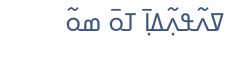ߜߍ߬ߟߍ߲߬ߡߊ߲߫ ߠߋ߫ ߘߋ߬